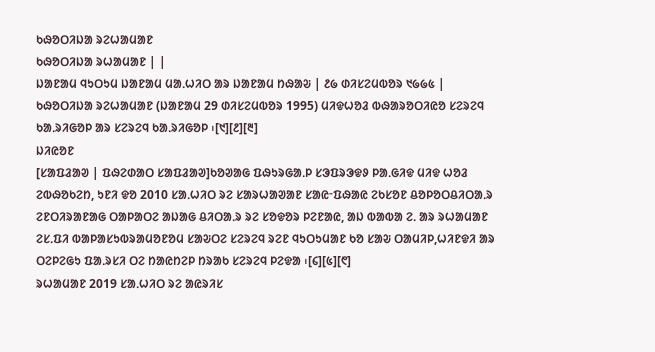ᱠᱷᱚᱛᱤᱡᱟ ᱨᱮᱦᱟᱢᱟᱱ
ᱠᱷᱚᱛᱤᱡᱟ ᱨᱦᱟᱢᱟᱱ | |
ᱡᱟᱱᱟᱢ ᱧᱩᱛᱩᱢ ᱡᱟᱱᱟᱢ ᱢᱟᱹᱦᱤᱛ ᱟᱨ ᱡᱟᱱᱟᱢ ᱴᱷᱟᱶ | ᱒᱙ ᱰᱤᱥᱮᱢᱵᱚᱨ ᱑᱙᱙᱕ |
ᱠᱷᱚᱛᱤᱡᱟ ᱨᱮᱦᱟᱢᱟᱱ (ᱡᱟᱱᱟᱢ 29 ᱰᱤᱥᱮᱢᱵᱚᱨ 1995) ᱢᱤᱫᱦᱚᱲ ᱵᱷᱟᱨᱚᱛᱤᱭᱚ ᱥᱮᱨᱮᱧ ᱠᱟᱹᱨᱤᱜᱚᱞ ᱟᱨ ᱥᱮᱨᱮᱧ ᱠᱟᱹᱨᱤᱜᱚᱞ ᱾[᱑][᱒][᱓]
ᱡᱤᱭᱚᱱ
[ᱥᱟᱯᱲᱟᱣ | ᱯᱷᱮᱰᱟᱛ ᱥᱟᱯᱲᱟᱣ]ᱠᱚᱣᱟᱜ ᱯᱷᱩᱨᱜᱟᱹᱞ ᱥᱳᱯᱨᱳᱫᱽ ᱞᱟᱹᱜᱤᱫ ᱢᱤᱫ ᱦᱚᱲ ᱮᱵᱷᱚᱠᱮᱴ, ᱩᱱᱤ ᱫᱚ 2010 ᱥᱟᱹᱦᱤᱛ ᱨᱮ ᱥᱟᱨᱦᱟᱣᱟᱱ ᱥᱟᱭᱼᱯᱷᱟᱭ ᱮᱠᱥᱚᱱ ᱪᱚᱞᱚᱛᱪᱤᱛᱟᱹᱨ ᱮᱱᱛᱤᱨᱟᱱᱟᱜ ᱛᱟᱞᱟᱛᱮ ᱟᱡᱟᱜ ᱪᱤᱛᱟᱹᱨ ᱨᱮ ᱥᱚᱫᱚᱨ ᱞᱮᱱᱟᱭ, ᱟᱡ ᱵᱟᱵᱟ ᱮᱹ ᱟᱨ ᱨᱦᱟᱢᱟᱱ ᱮᱥᱹᱯᱤ ᱵᱟᱞᱟᱥᱩᱵᱨᱟᱢᱚᱱᱚᱢ ᱥᱟᱶᱛᱮ ᱥᱮᱨᱮᱧ ᱨᱮᱱ ᱧᱩᱛᱩᱢᱟᱱ ᱠᱚ ᱥᱟᱶ ᱛᱟᱢᱤᱞ,ᱦᱤᱱᱫᱤ ᱟᱨ ᱛᱮᱞᱮᱜᱩ ᱯᱟᱹᱨᱥᱤ ᱛᱮ ᱴᱟᱭᱴᱮᱞ ᱴᱨᱟᱠ ᱥᱮᱨᱮᱧ ᱞᱮᱫᱟ ᱾[᱔][᱕][᱖]
ᱨᱦᱟᱢᱟᱱ 2019 ᱥᱟᱹᱦᱤᱛ ᱨᱮ ᱟᱭᱨᱤᱥ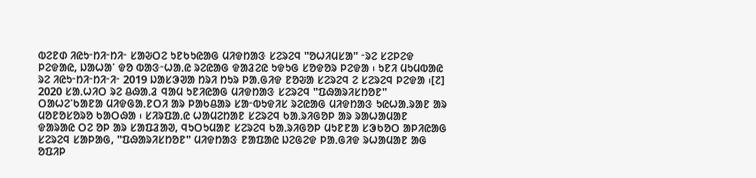ᱵᱮᱱᱰ ᱤᱭᱩᱼᱴᱤᱼᱴᱤᱼ ᱥᱟᱶᱛᱮ ᱩᱱᱠᱩᱭᱟᱜ ᱢᱤᱫᱴᱟᱝ ᱥᱮᱨᱮᱧ "ᱚᱦᱤᱢᱥᱟ" ᱼᱨᱮ ᱥᱮᱞᱮᱫ ᱞᱮᱫᱟᱭ, ᱡᱟᱦᱟᱸ ᱫᱚ ᱵᱟᱝᱼᱦᱟᱹᱭ ᱨᱮᱭᱟᱜ ᱫᱟᱲᱮᱭ ᱩᱫᱩᱜ ᱥᱚᱫᱚᱨ ᱞᱮᱫᱟ ᱾ ᱩᱱᱤ ᱢᱩᱢᱵᱟᱭ ᱨᱮ ᱤᱭᱩᱼᱴᱤᱼᱴᱤᱼᱤᱼ 2019 ᱡᱟᱥᱳᱣᱟ ᱴᱨᱤ ᱴᱩᱨ ᱞᱟᱹᱜᱤᱫ ᱱᱚᱶᱟ ᱥᱮᱨᱮᱧ ᱮ ᱥᱮᱨᱮᱧ ᱞᱮᱫᱟ ᱾[᱗] 2020 ᱥᱟᱹᱦᱤᱛ ᱨᱮ ᱪᱷᱟᱹᱲ ᱧᱟᱢ ᱩᱱᱤᱭᱟᱜ ᱢᱤᱫᱴᱟᱝ ᱥᱮᱨᱮᱧ "ᱯᱷᱟᱨᱤᱥᱴᱚᱱ" ᱛᱟᱦᱮᱸᱠᱟᱱᱟ ᱢᱤᱫᱜᱟᱹᱱᱛᱤ ᱟᱨ ᱞᱟᱠᱪᱟᱨ ᱥᱟᱼᱵᱩᱫᱤᱥ ᱨᱮᱭᱟᱜ ᱢᱤᱫᱴᱟᱝ ᱩᱭᱦᱟᱹᱨᱟᱱ ᱟᱨ ᱢᱚᱱᱚᱥᱚᱨᱚ ᱠᱟᱛᱷᱟ ᱾ ᱥᱤᱨᱯᱟᱹᱭ ᱦᱟᱢᱮᱴᱟᱱ ᱥᱮᱨᱮᱧ ᱠᱟᱹᱨᱤᱜᱚᱞ ᱟᱨ ᱨᱟᱦᱟᱢᱟᱱ ᱫᱟᱨᱟᱭ ᱛᱮ ᱚᱞ ᱟᱨ ᱥᱟᱯᱲᱟᱣ, ᱧᱩᱛᱩᱢᱟᱱ ᱥᱮᱨᱮᱧ ᱠᱟᱹᱨᱤᱜᱚᱞ ᱢᱩᱱᱱᱟ ᱥᱳᱠᱚᱛ ᱟᱞᱤᱭᱟᱜ ᱥᱮᱨᱮᱧ ᱥᱟᱞᱟᱜ, "ᱯᱷᱟᱨᱤᱥᱴᱚᱱ" ᱢᱤᱫᱴᱟᱝ ᱱᱟᱯᱟᱭ ᱡᱮᱜᱮᱫ ᱞᱟᱹᱜᱤᱫ ᱨᱦᱟᱢᱟᱱ ᱟᱜ ᱚᱯᱤᱞ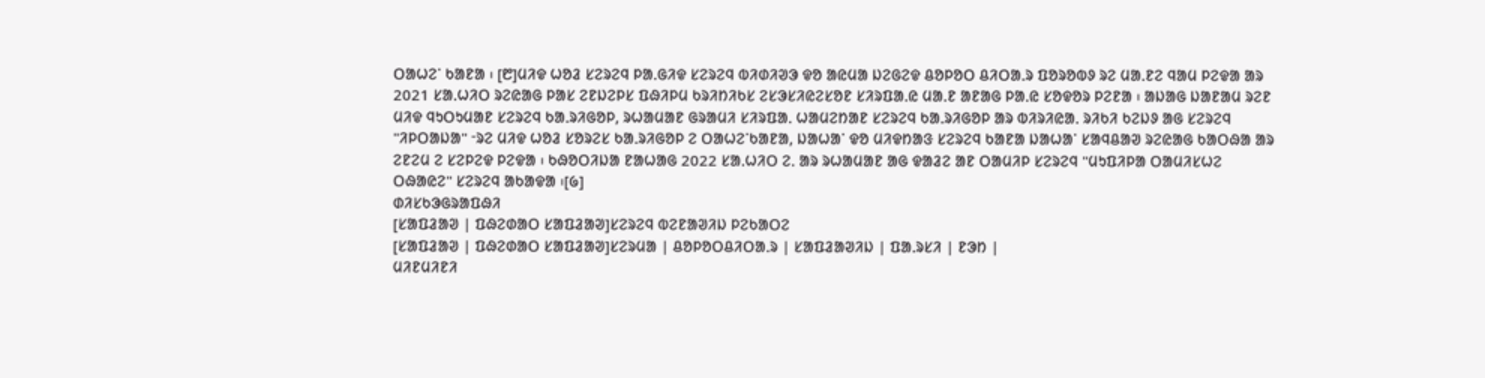ᱛᱟᱦᱮᱸ ᱠᱟᱱᱟ ᱾ [᱘]ᱢᱤᱫ ᱦᱚᱲ ᱥᱮᱨᱮᱧ ᱞᱟᱹᱜᱤᱫ ᱥᱮᱨᱮᱧ ᱵᱤᱰᱤᱣᱳ ᱫᱚ ᱟᱭᱢᱟ ᱡᱮᱜᱮᱫ ᱪᱚᱞᱚᱛ ᱪᱤᱛᱟᱹᱨ ᱯᱚᱨᱚᱵᱽ ᱨᱮ ᱢᱟᱹᱱᱮ ᱧᱟᱢ ᱞᱮᱫᱟ ᱟᱨ 2021 ᱥᱟᱹᱦᱤᱛ ᱨᱮᱭᱟᱜ ᱞᱟᱥ ᱮᱱᱡᱮᱞᱥ ᱯᱷᱤᱞᱢ ᱠᱨᱤᱴᱤᱠᱥ ᱮᱥᱳᱥᱤᱭᱮᱥᱚᱱ ᱥᱤᱨᱯᱟᱹᱭ ᱢᱟᱹᱱ ᱟᱱᱟᱜ ᱞᱟᱹᱭ ᱥᱚᱫᱚᱨ ᱞᱮᱱᱟ ᱾ ᱟᱡᱟᱜ ᱡᱟᱱᱟᱢ ᱨᱮᱱ ᱢᱤᱫ ᱧᱩᱛᱩᱢᱟᱱ ᱥᱮᱨᱮᱧ ᱠᱟᱹᱨᱤᱜᱚᱞ, ᱨᱦᱟᱢᱟᱱ ᱜᱨᱟᱢᱤ ᱥᱤᱨᱯᱟᱹ ᱦᱟᱢᱮᱴᱟᱱ ᱥᱮᱨᱮᱧ ᱠᱟᱹᱨᱤᱜᱚᱞ ᱟᱨ ᱵᱤᱨᱤᱭᱟᱹ ᱨᱤᱠᱤ ᱠᱮᱡᱽ ᱟᱜ ᱥᱮᱨᱮᱧ "ᱤᱞᱛᱟᱡᱟ" ᱼᱨᱮ ᱢᱤᱫ ᱦᱚᱲ ᱥᱚᱨᱮᱥ ᱠᱟᱹᱨᱤᱜᱚᱞ ᱮ ᱛᱟᱦᱮᱸᱠᱟᱱᱟ, ᱡᱟᱦᱟᱸ ᱫᱚ ᱢᱤᱫᱴᱟᱝ ᱥᱮᱨᱮᱧ ᱠᱟᱱᱟ ᱡᱟᱦᱟᱸ ᱥᱟᱧᱪᱟᱣ ᱨᱮᱭᱟᱜ ᱠᱟᱛᱷᱟ ᱟᱨ ᱮᱱᱮᱢ ᱮ ᱥᱮᱞᱮᱫ ᱞᱮᱫᱟ ᱾ ᱠᱷᱚᱛᱤᱡᱟ ᱱᱟᱦᱟᱜ 2022 ᱥᱟᱹᱦᱤᱛ ᱮᱹ ᱟᱨ ᱨᱦᱟᱢᱟᱱ ᱟᱜ ᱫᱟᱲᱮ ᱟᱱ ᱛᱟᱢᱤᱞ ᱥᱮᱨᱮᱧ "ᱢᱩᱯᱤᱞᱟ ᱛᱟᱢᱤᱥᱦᱮ ᱛᱷᱟᱭᱮ" ᱥᱮᱨᱮᱧ ᱟᱠᱟᱫᱟ ᱾[᱙]
ᱰᱤᱥᱠᱳᱜᱨᱟᱯᱷᱤ
[ᱥᱟᱯᱲᱟᱣ | ᱯᱷᱮᱰᱟᱛ ᱥᱟᱯᱲᱟᱣ]ᱥᱮᱨᱮᱧ ᱵᱮᱱᱟᱣᱤᱡ ᱞᱮᱠᱟᱛᱮ
[ᱥᱟᱯᱲᱟᱣ | ᱯᱷᱮᱰᱟᱛ ᱥᱟᱯᱲᱟᱣ]ᱥᱮᱨᱢᱟ | ᱪᱚᱞᱚᱛᱪᱤᱛᱟᱹᱨ | ᱥᱟᱯᱲᱟᱣᱤᱡ | ᱯᱟᱹᱨᱥᱤ | ᱱᱳᱴ |
ᱢᱤᱱᱢᱤᱱᱤ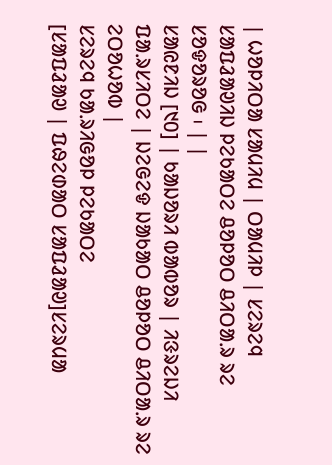| ᱦᱚᱞᱤᱛᱟ ᱥᱟᱢᱤᱢ | ᱛᱟᱢᱤᱞ | ᱥᱮᱨᱮᱧ ᱥᱟᱯᱲᱟᱣᱤᱡ ᱞᱮᱠᱟᱛᱮ ᱪᱚᱞᱚᱛ ᱪᱤᱛᱟᱹᱨ ᱨᱮ ᱥᱚᱫᱚᱨᱚᱜ ᱾ | |
ᱥᱟᱭᱱᱤᱡ [᱑᱐] | ᱠᱟᱡᱚᱨᱤ ᱵᱟᱵᱚᱨ | ᱤᱝᱨᱮᱡᱤ ᱯᱟᱹᱨᱥᱤᱛᱮ | ᱡᱮᱜᱮᱫ ᱡᱟᱠᱟᱛ ᱪᱚᱞᱚᱛ ᱪᱤᱛᱟᱹᱨ ᱨᱮ ᱮᱛᱚᱦᱚᱵ |
ᱥᱮᱨᱮᱧ ᱠᱟᱹᱨᱤᱜᱚᱞ ᱞᱮᱠᱟᱛᱮ
[ᱥᱟᱯᱲᱟᱣ | ᱯᱷᱮᱰᱟᱛ ᱥᱟᱯᱲᱟᱣ]ᱥᱮᱨᱢᱟ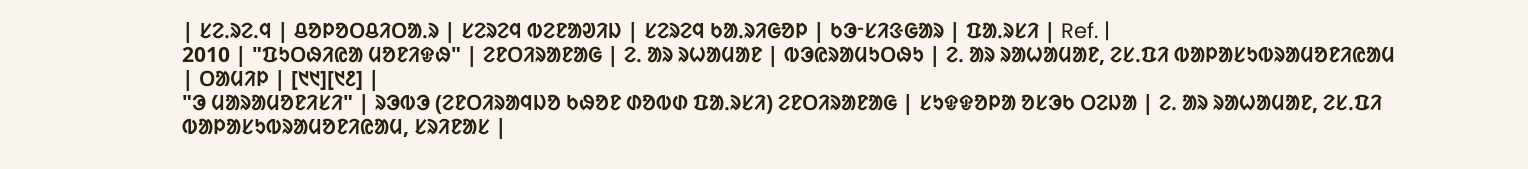| ᱥᱮᱹᱨᱮᱹᱧ | ᱪᱚᱞᱚᱛᱪᱤᱛᱟᱹᱨ | ᱥᱮᱨᱮᱧ ᱵᱮᱱᱟᱣᱤᱡ | ᱥᱮᱨᱮᱧ ᱠᱟᱹᱨᱤᱜᱚᱞ | ᱠᱳᱼᱥᱤᱝᱜᱟᱨ | ᱯᱟᱹᱨᱥᱤ | Ref. |
2010 | "ᱯᱩᱛᱷᱤᱭᱟ ᱢᱚᱱᱤᱫᱷ" | ᱮᱱᱛᱤᱨᱟᱱᱟᱜ | ᱮᱹ ᱟᱨ ᱨᱦᱟᱢᱟᱱ | ᱵᱳᱭᱨᱟᱢᱩᱛᱷᱩ | ᱮᱹ ᱟᱨ ᱨᱟᱦᱟᱢᱟᱱ, ᱮᱥᱹᱯᱤ ᱵᱟᱞᱟᱥᱩᱵᱨᱟᱢᱚᱱᱤᱭᱟᱢ | ᱛᱟᱢᱤᱞ | [᱑᱑][᱑᱒] |
"ᱳ ᱢᱟᱨᱟᱢᱚᱱᱤᱥᱤ" | ᱨᱳᱵᱳ (ᱮᱱᱛᱤᱨᱟᱧᱡᱚ ᱠᱷᱚᱱ ᱰᱚᱵᱰ ᱯᱟᱹᱨᱥᱤ) ᱮᱱᱛᱤᱨᱟᱱᱟᱜ | ᱥᱩᱫᱫᱚᱞᱟ ᱚᱥᱳᱠ ᱛᱮᱡᱟ | ᱮᱹ ᱟᱨ ᱨᱟᱦᱟᱢᱟᱱ, ᱮᱥᱹᱯᱤ ᱵᱟᱞᱟᱥᱩᱵᱨᱟᱢᱚᱱᱤᱭᱟᱢ, ᱥᱨᱤᱱᱟᱥ |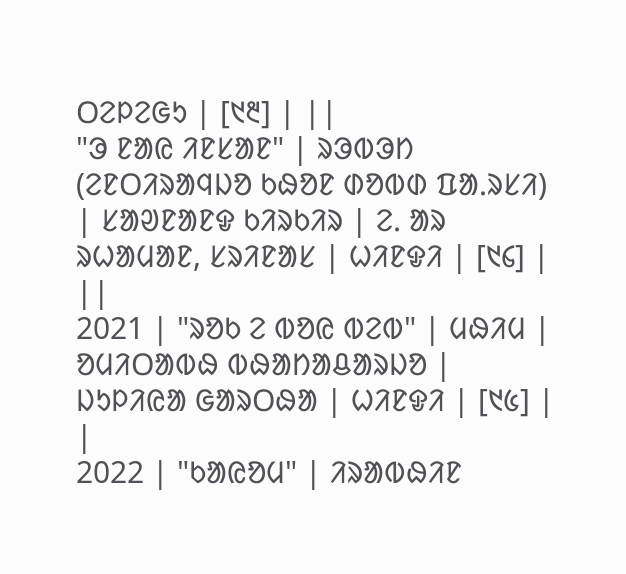ᱛᱮᱞᱮᱜᱩ | [᱑᱓] | ||
"ᱳ ᱱᱟᱭ ᱤᱱᱥᱟᱱ" | ᱨᱳᱵᱳᱴ (ᱮᱱᱛᱤᱨᱟᱧᱡᱚ ᱠᱷᱚᱱ ᱰᱚᱵᱰ ᱯᱟᱹᱨᱥᱤ) | ᱥᱟᱣᱱᱟᱱᱫ ᱠᱤᱨᱠᱤᱨ | ᱮᱹ ᱟᱨ ᱨᱦᱟᱢᱟᱱ, ᱥᱨᱤᱱᱟᱥ | ᱦᱤᱱᱫᱤ | [᱑᱔] | ||
2021 | "ᱨᱚᱠ ᱮ ᱵᱚᱭ ᱵᱮᱵ" | ᱢᱷᱤᱢ | ᱚᱢᱤᱛᱟᱵᱷ ᱵᱷᱟᱴᱟᱪᱟᱨᱡᱚ | ᱡᱩᱞᱤᱭᱟ ᱜᱟᱨᱛᱷᱟ | ᱦᱤᱱᱫᱤ | [᱑᱕] | |
2022 | "ᱠᱟᱭᱚᱢ" | ᱤᱨᱟᱵᱷᱤᱱ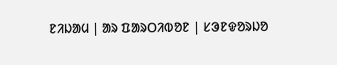ᱱᱤᱡᱟᱢ | ᱟᱨ ᱯᱟᱨᱛᱤᱵᱚᱱ | ᱥᱳᱱᱫᱚᱨᱡᱚ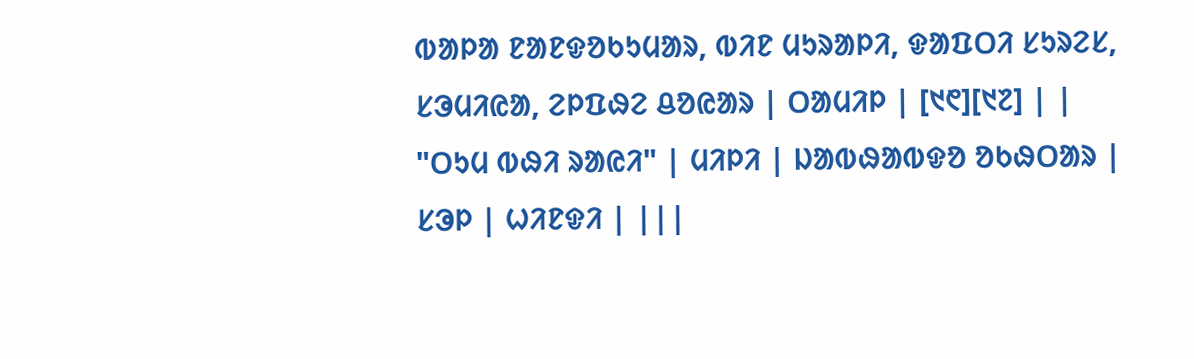ᱵᱟᱞᱟ ᱱᱟᱱᱫᱚᱠᱩᱢᱟᱨ, ᱵᱤᱱ ᱢᱩᱨᱟᱞᱤ, ᱫᱟᱯᱛᱤ ᱥᱩᱨᱮᱥ, ᱥᱳᱢᱤᱭᱟ, ᱮᱞᱯᱷᱮ ᱪᱚᱭᱟᱨ | ᱛᱟᱢᱤᱞ | [᱑᱖][᱑᱗] | |
"ᱛᱩᱢ ᱵᱷᱤ ᱨᱟᱭᱤ" | ᱢᱤᱞᱤ | ᱡᱟᱵᱷᱟᱵᱫᱚ ᱚᱠᱷᱛᱟᱨ | ᱥᱳᱞ | ᱦᱤᱱᱫᱤ | |||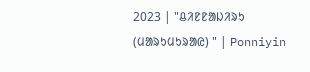2023 | "ᱪᱤᱱᱱᱟᱡᱤᱨᱩ (ᱢᱟᱨᱩᱢᱩᱨᱟᱭ) " | Ponniyin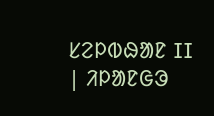ᱥᱮᱞᱵᱷᱟᱱ II | ᱤᱞᱟᱱᱜᱳ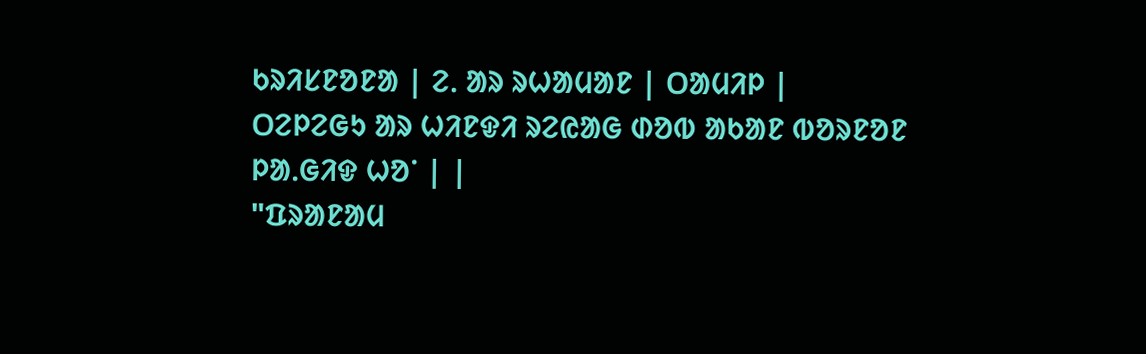ᱠᱨᱤᱥᱱᱚᱱᱟ | ᱮᱹ ᱟᱨ ᱨᱦᱟᱢᱟᱱ | ᱛᱟᱢᱤᱞ | ᱛᱮᱞᱮᱜᱩ ᱟᱨ ᱦᱤᱱᱫᱤ ᱨᱮᱭᱟᱜ ᱰᱚᱵ ᱟᱠᱟᱱ ᱵᱚᱨᱱᱚᱱ ᱞᱟᱹᱜᱤᱫ ᱦᱚᱸ | |
"ᱯᱨᱟᱱᱟᱢ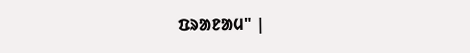ᱯᱨᱟᱱᱟᱢ" |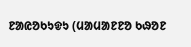ᱱᱟᱭᱚᱠᱩᱫᱩ (ᱢᱟᱢᱟᱱᱱᱚ ᱠᱷᱚᱱ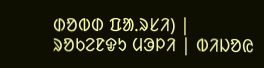ᱰᱚᱵᱰ ᱯᱟᱹᱨᱥᱤ) | ᱨᱚᱠᱮᱱᱫᱩ ᱢᱳᱞᱤ | ᱵᱤᱡᱚᱭ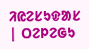ᱤᱭᱮᱥᱩᱫᱟᱥ | ᱛᱮᱞᱮᱜᱩ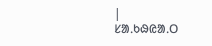|
ᱥᱟᱹᱠᱷᱭᱟᱹᱛ